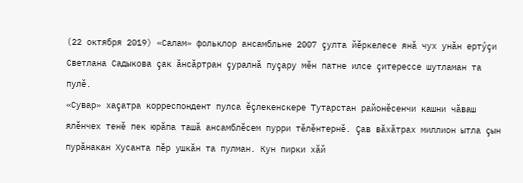(22 октября 2019) «Салам» фольклор ансамбльне 2007 çулта йӗркелесе янă чух унăн ертӳçи Светлана Садыкова çак ăнсăртран çуралнă пуçару мӗн патне илсе çитерессе шутламан та пулӗ.
«Сувар» хаçатра корреспондент пулса ӗçлекенскере Тутарстан районӗсенчи кашни чăваш ялӗнчех тенӗ пек юрăпа ташă ансамблӗсем пурри тӗлӗнтернӗ. Çав вăхăтрах миллион ытла çын пурăнакан Хусанта пӗр ушкăн та пулман. Кун пирки хăй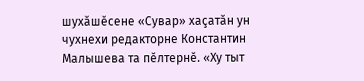шухăшӗсене «Сувар» хаçатăн ун чухнехи редакторне Константин Малышева та пӗлтернӗ. «Ху тыт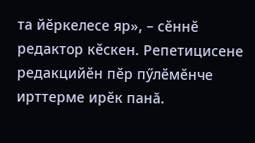та йӗркелесе яр», – сӗннӗ редактор кӗскен. Репетицисене редакцийӗн пӗр пӳлӗмӗнче ирттерме ирӗк панă.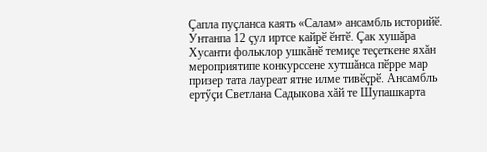Çапла пуçланса каять «Салам» ансамбль историйӗ. Унтанпа 12 çул иртсе кайрӗ ӗнтӗ. Çак хушăра Хусанти фольклор ушкăнӗ темиçе теçеткене яхăн мероприятипе конкурссене хутшăнса пӗрре мар призер тата лауреат ятне илме тивӗçрӗ. Ансамбль ертӳçи Светлана Садыкова хăй те Шупашкарта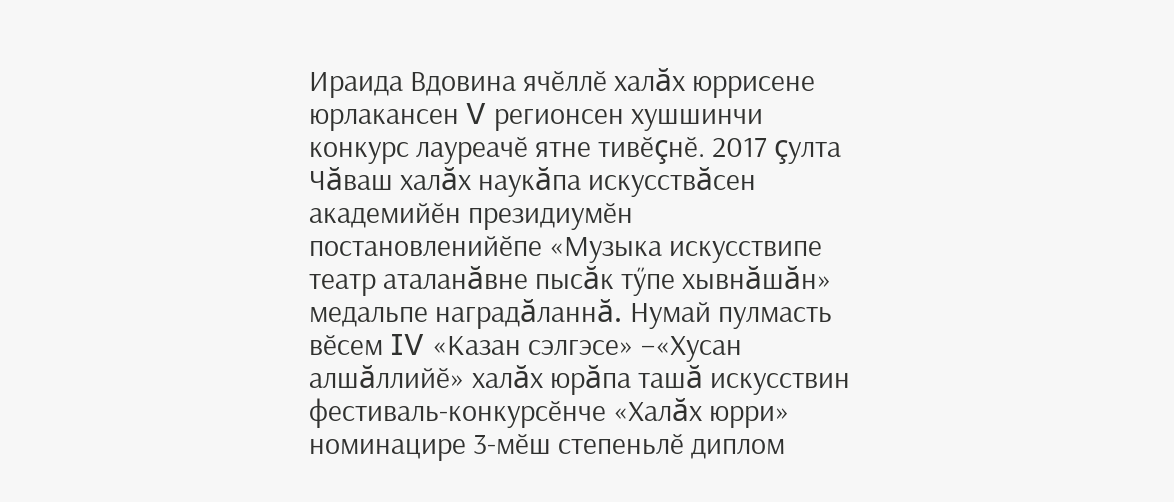Ираида Вдовина ячӗллӗ халăх юррисене юрлакансен V регионсен хушшинчи конкурс лауреачӗ ятне тивӗçнӗ. 2017 çулта Чăваш халăх наукăпа искусствăсен академийӗн президиумӗн постановленийӗпе «Музыка искусствипе театр аталанăвне пысăк тӳпе хывнăшăн» медальпе наградăланнă. Нумай пулмасть вӗсем IV «Казан сэлгэсе» –«Хусан алшăллийӗ» халăх юрăпа ташă искусствин фестиваль-конкурсӗнче «Халăх юрри» номинацире 3-мӗш степеньлӗ диплом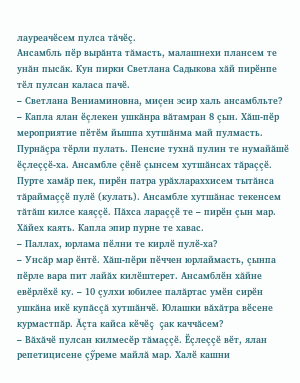лауреачӗсем пулса тăчӗç.
Ансамбль пӗр вырăнта тăмасть, малашнехи плансем те унăн пысăк. Кун пирки Светлана Садыкова хăй пирӗнпе тӗл пулсан каласа пачӗ.
– Светлана Вениаминовна, миçен эсир халь ансамбльте?
– Капла ялан ӗçлекен ушкăнра вăтамран 8 çын. Хăш-пӗр мероприятие пӗтӗм йышпа хутшăнма май пулмасть. Пурнăçра тӗрли пулать. Пенсие тухнă пулин те нумайăшӗ ӗçлеççӗ-ха. Ансамбле çӗнӗ çынсем хутшăнсах тăраççӗ. Пурте хамăр пек, пирӗн патра урăхлараххисем тытăнса тăраймаççӗ пулӗ (кулать). Ансамбле хутшăнас текенсем тăтăш килсе каяççӗ. Пăхса лараççӗ те – пирӗн çын мар. Хăйех каять. Капла эпир пурне те хавас.
– Паллах, юрлама пӗлни те кирлӗ пулӗ-ха?
– Унсăр мар ӗнтӗ. Хăш-пӗри пӗччен юрлаймасть, çынпа пӗрле вара пит лайăх килӗштерет. Ансамблӗн хăйне евӗрлӗхӗ ку. – 10 çулхи юбилее палăртас умӗн сирӗн ушкăна икӗ купăсçă хутшăнчӗ. Юлашки вăхăтра вӗсене курмастпăр. Ăçта кайса кӗчӗç çак каччăсем?
– Вăхăчӗ пулсан килмесӗр тăмаççӗ. Ӗçлеççӗ вӗт, ялан репетицисене çӳреме майлă мар. Халӗ кашни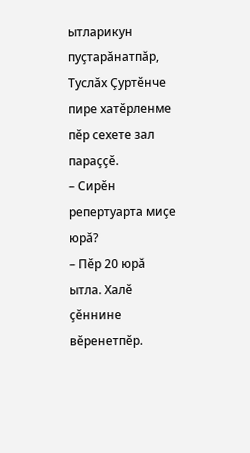ытларикун пуçтарăнатпăр, Туслăх Çуртӗнче пире хатӗрленме пӗр сехете зал параççӗ.
– Сирӗн репертуарта миçе юрă?
– Пӗр 20 юрă ытла. Халӗ çӗннине вӗренетпӗр.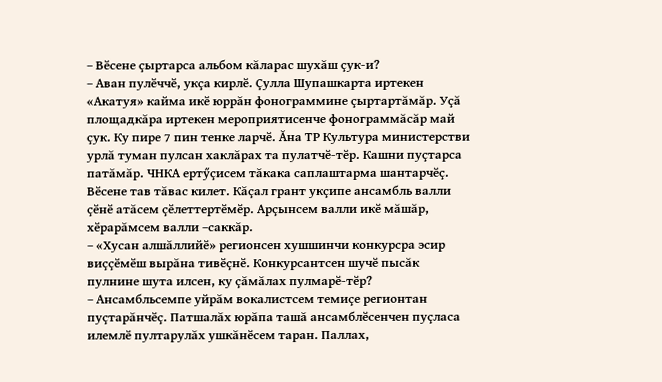– Вӗсене çыртарса альбом кăларас шухăш çук-и?
– Аван пулӗччӗ, укçа кирлӗ. Çулла Шупашкарта иртекен «Акатуя» кайма икӗ юррăн фонограммине çыртартăмăр. Уçă площадкăра иртекен мероприятисенче фонограммăсăр май çук. Ку пире 7 пин тенке ларчӗ. Ăна ТР Культура министерстви урлă туман пулсан хаклăрах та пулатчӗ-тӗр. Кашни пуçтарса патăмăр. ЧНКА ертӳçисем тăкака саплаштарма шантарчӗç. Вӗсене тав тăвас килет. Кăçал грант укçипе ансамбль валли çӗнӗ атăсем çӗлеттертӗмӗр. Арçынсем валли икӗ мăшăр, хӗрарăмсем валли –саккăр.
– «Хусан алшăллийӗ» регионсен хушшинчи конкурсра эсир виççӗмӗш вырăна тивӗçнӗ. Конкурсантсен шучӗ пысăк пулнине шута илсен, ку çăмăлах пулмарӗ-тӗр?
– Ансамбльсемпе уйрăм вокалистсем темиçе регионтан пуçтарăнчӗç. Патшалăх юрăпа ташă ансамблӗсенчен пуçласа илемлӗ пултарулăх ушкăнӗсем таран. Паллах,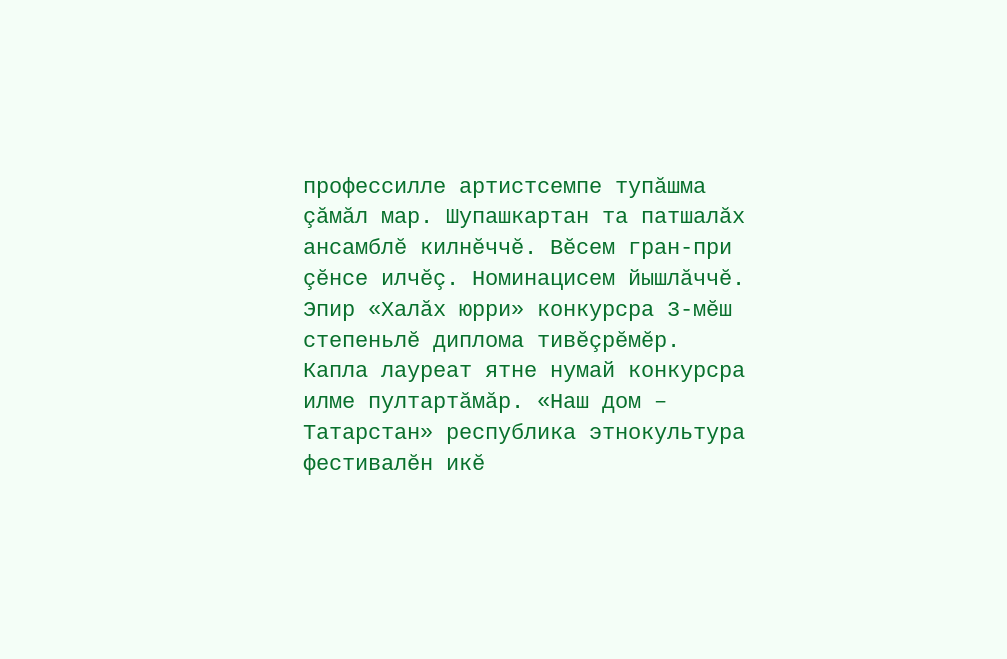профессилле артистсемпе тупăшма çăмăл мар. Шупашкартан та патшалăх ансамблӗ килнӗччӗ. Вӗсем гран-при çӗнсе илчӗç. Номинацисем йышлăччӗ. Эпир «Халăх юрри» конкурсра 3-мӗш степеньлӗ диплома тивӗçрӗмӗр. Капла лауреат ятне нумай конкурсра илме пултартăмăр. «Наш дом – Татарстан» республика этнокультура фестивалӗн икӗ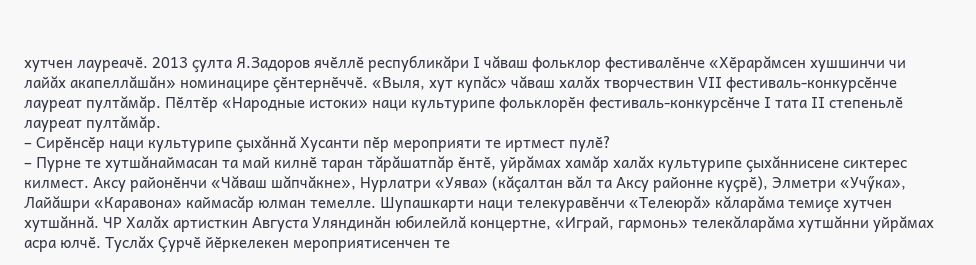хутчен лауреачӗ. 2013 çулта Я.Задоров ячӗллӗ республикăри I чăваш фольклор фестивалӗнче «Хӗрарăмсен хушшинчи чи лайăх акапеллăшăн» номинацире çӗнтернӗччӗ. «Выля, хут купăс» чăваш халăх творчествин VII фестиваль-конкурсӗнче лауреат пултăмăр. Пӗлтӗр «Народные истоки» наци культурипе фольклорӗн фестиваль-конкурсӗнче I тата II степеньлӗ лауреат пултăмăр.
– Сирӗнсӗр наци культурипе çыхăннă Хусанти пӗр мероприяти те иртмест пулӗ?
– Пурне те хутшăнаймасан та май килнӗ таран тăрăшатпăр ӗнтӗ, уйрăмах хамăр халăх культурипе çыхăннисене сиктерес килмест. Аксу районӗнчи «Чăваш шăпчăкне», Нурлатри «Уява» (кăçалтан вăл та Аксу районне куçрӗ), Элметри «Учӳка», Лайăшри «Каравона» каймасăр юлман темелле. Шупашкарти наци телекуравӗнчи «Телеюрă» кăларăма темиçе хутчен хутшăннă. ЧР Халăх артисткин Августа Уляндинăн юбилейлă концертне, «Играй, гармонь» телекăларăма хутшăнни уйрăмах асра юлчӗ. Туслăх Çурчӗ йӗркелекен мероприятисенчен те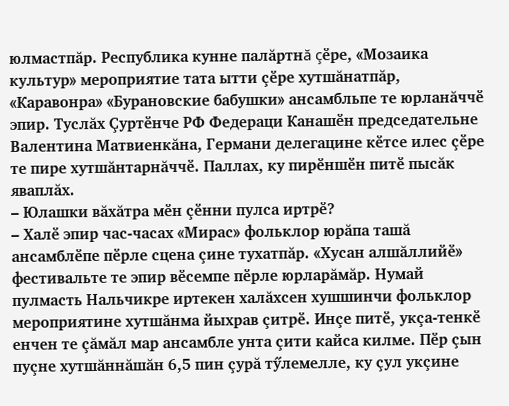юлмастпăр. Республика кунне палăртнă çӗре, «Мозаика культур» мероприятие тата ытти çӗре хутшăнатпăр, «Каравонра» «Бурановские бабушки» ансамбльпе те юрланăччӗ эпир. Туслăх Çуртӗнче РФ Федераци Канашӗн председательне Валентина Матвиенкăна, Германи делегацине кӗтсе илес çӗре те пире хутшăнтарнăччӗ. Паллах, ку пирӗншӗн питӗ пысăк яваплăх.
– Юлашки вăхăтра мӗн çӗнни пулса иртрӗ?
– Халӗ эпир час-часах «Мирас» фольклор юрăпа ташă ансамблӗпе пӗрле сцена çине тухатпăр. «Хусан алшăллийӗ» фестивальте те эпир вӗсемпе пӗрле юрларăмăр. Нумай пулмасть Нальчикре иртекен халăхсен хушшинчи фольклор мероприятине хутшăнма йыхрав çитрӗ. Инçе питӗ, укçа-тенкӗ енчен те çăмăл мар ансамбле унта çити кайса килме. Пӗр çын пуçне хутшăннăшăн 6,5 пин çурă тӳлемелле, ку çул укçине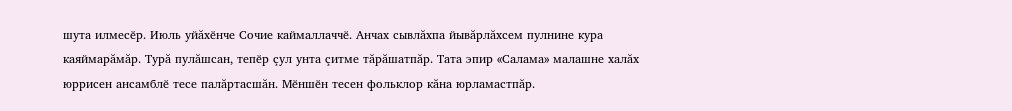шута илмесӗр. Июль уйăхӗнче Сочие каймаллаччӗ. Анчах сывлăхпа йывăрлăхсем пулнине кура каяймарăмăр. Турă пулăшсан, тепӗр çул унта çитме тăрăшатпăр. Тата эпир «Салама» малашне халăх юррисен ансамблӗ тесе палăртасшăн. Мӗншӗн тесен фольклор кăна юрламастпăр.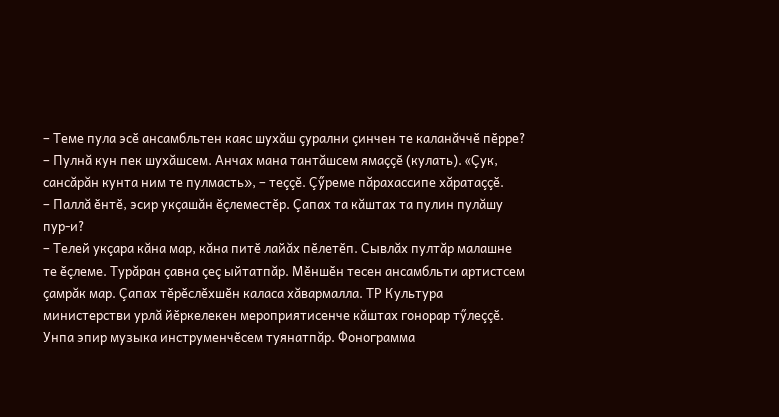– Теме пула эсӗ ансамбльтен каяс шухăш çурални çинчен те каланăччӗ пӗрре?
– Пулнă кун пек шухăшсем. Анчах мана тантăшсем ямаççӗ (кулать). «Çук, сансăрăн кунта ним те пулмасть», – теççӗ. Çӳреме пăрахассипе хăратаççӗ.
– Паллă ӗнтӗ, эсир укçашăн ӗçлеместӗр. Çапах та кăштах та пулин пулăшу пур-и?
– Телей укçара кăна мар, кăна питӗ лайăх пӗлетӗп. Сывлăх пултăр малашне те ӗçлеме. Турăран çавна çеç ыйтатпăр. Мӗншӗн тесен ансамбльти артистсем çамрăк мар. Çапах тӗрӗслӗхшӗн каласа хăвармалла. ТР Культура министерстви урлă йӗркелекен мероприятисенче кăштах гонорар тӳлеççӗ. Унпа эпир музыка инструменчӗсем туянатпăр. Фонограмма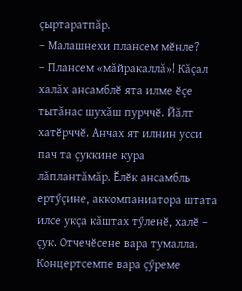çыртаратпăр.
– Малашнехи плансем мӗнле?
– Плансем «мăйракаллă»! Кăçал халăх ансамблӗ ята илме ӗçе тытăнас шухăш пурччӗ. Йăлт хатӗрччӗ. Анчах ят илнин усси пач та çуккине кура лăплантăмăр. Ӗлӗк ансамбль ертӳçине, аккомпаниатора штата илсе укçа кăштах тӳленӗ, халӗ – çук. Отчечӗсене вара тумалла. Концертсемпе вара çӳреме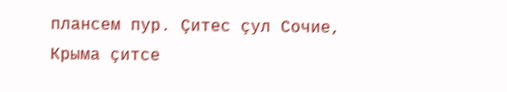плансем пур. Çитес çул Сочие, Крыма çитсе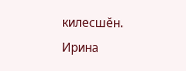килесшӗн.
Ирина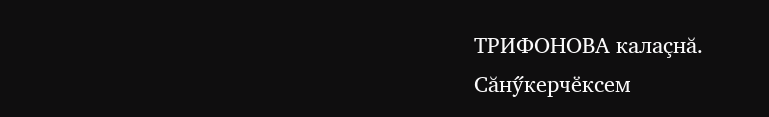ТРИФОНОВА калаçнă.
Сăнӳкерчӗксем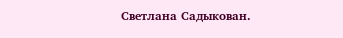Светлана Садыкован.